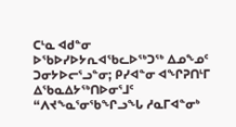ᑕᒻᓇ ᐊᑯᓐᓂ ᐅᖃᐅᓯᐅᔭᕆᐊᖃᓚᐅᖅᑐᖅ ᐃᓄᖕᓄᑦ ᑐᓂᔭᐅᓕᕐᓗᓐᓂ; ᑭᓯᐊᓐᓂ ᐊᖏᕈᑎᒻᒥ ᐃᖃᓇᐃᔭᖅᑎᐅᓂᕐᒧᑦ “ᐱᔪᖕᓇᕐᓂᖃᖏᓗᖓ ᓱᓇᒥᐊᓐᓂᒃ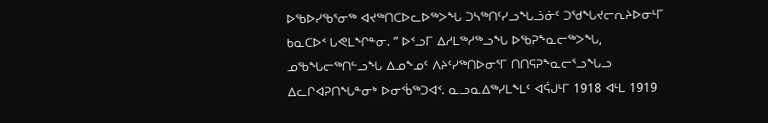ᐅᖃᐅᓯᖃᕐᓂᖅ ᐊᔪᖅᑎᑕᐅᓚᐅᖅᐳᖓ ᑐᓴᖅᑎᑦᓯᓗᖓᓘᓃᑦ ᑐᖁᖓᔪᓕᕆᔨᐅᓂᒻᒥ ᑲᓇᑕᐅᑉ ᒐᕙᒪᖏᓐᓂ. ” ᐅᑉᓗᒥ ᐃᓱᒪᖅᓱᖅᓗᖓ ᐅᖃᕈᖕᓇᓕᖅᐳᖓ, ᓄᖃᖓᓕᖅᑎᓪᓗᖓ ᐃᓄᖕᓄᑦ ᐱᔨᑦᓯᖅᑎᐅᓂᕐᒥ ᑎᑎᕋᕈᖕᓇᓕᕐᓗᖓᓗ ᐃᓚᒋᐊᕈᑎᖓᓐᓂᒃ ᐅᓂᑉᑳᖅᑐᐊᑉ. ᓇᓗᓇᐃᖅᓯᒪᖕᒪᑦ ᐊᕌᒍᒻᒥ 1918 ᐊᒻᒪ 1919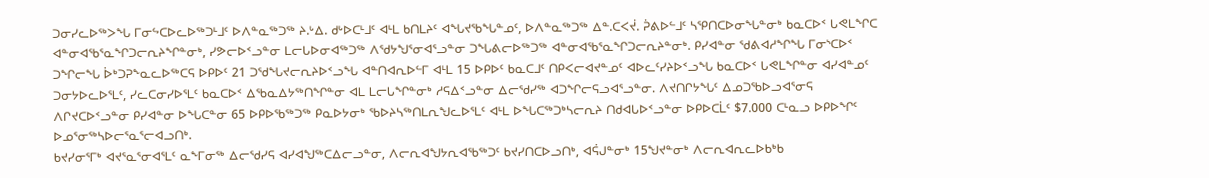ᑐᓂᓯᓚᐅᖅᐳᖓ ᒥᓂᖦᑕᐅᓚᐅᖅᑐᒻᒧᑦ ᐅᐱᓐᓇᖅᑐᖅ ᔨ.ᒡᐃ. ᑯᒡᐅᑕᒻᒧᑦ ᐊᒻᒪ ᑲᑎᒪᔨᑦ ᐊᖓᔪᖃᖓᓐᓄᑦ, ᐅᐱᓐᓇᖅᑐᖅ ᐃᓐ.ᑕᐸᔫ. ᕉᕕᐅᓪᒧᑦ ᓴᕿᑎᑕᐅᓂᖓᓐᓂᒃ ᑲᓇᑕᐅᑉ ᒐᕙᒪᖏᑕ ᐊᓐᓂᐊᖃᕐᓇᖏᑐᓕᕆᔨᖏᓐᓂᒃ, ᓯᕗᓕᐅᑉᓗᓐᓂ ᒪᓕᒐᐅᓂᐊᖅᑐᖅ ᐱᖁᔭᖑᕐᓂᐊᕐᓗᓐᓂ ᑐᖓᕕᓕᐅᖅᑐᖅ ᐊᓐᓂᐊᖃᕐᓇᖏᑐᓕᕆᔨᓐᓂᒃ. ᑭᓯᐊᓐᓂ ᖁᕕᐊᓱᖏᖓ ᒥᓂᔅᑕᐅᑉ ᑐᖏᓕᖓ ᐆᒃᑐᕈᖕᓇᓚᐅᖅᑕᕋ ᐅᑭᐅᑦ 21 ᑐᖁᖓᔪᓕᕆᔨᐅᑉᓗᖓ ᐊᓐᑎᐊᕆᐅᓪᒥ ᐊᒻᒪ 15 ᐅᑭᐅᑦ ᑲᓇᑕᒧᑦ ᑎᑭᐸᓕᐊᔪᓐᓄᑦ ᐊᐅᓚᑦᓯᔨᐅᑉᓗᖓ ᑲᓇᑕᐅᑉ ᒐᕙᒪᖏᓐᓂ ᐊᓯᐊᓐᓄᑦ ᑐᓂᔭᐅᓚᐅᕐᒪᑦ, ᓯᓚᑕᓂᓯᐅᕐᒪᑦ ᑲᓇᑕᐅᑉ ᐃᖃᓇᐃᔭᖅᑎᖏᓐᓂ ᐊᒪ ᒪᓕᒐᖏᓐᓂᒃ ᓱᕋᐃᑉᓗᓐᓂ ᐃᓕᖁᓯᖅ ᐊᑐᖏᓕᕋᓗᐊᕐᓗᓐᓂ. ᐱᔪᑎᒋᔭᖓᑦ ᐃᓄᑐᖃᐅᓗᐊᕐᓂᕋ ᐱᒋᔪᑕᐅᑉᓗᓐᓂ ᑭᓯᐊᓐᓂ ᐅᖓᑕᓐᓂ 65 ᐅᑭᐅᖃᖅᑐᖅ ᑭᓇᐅᔭᓂᒃ ᖃᐅᔨᓴᖅᑎᒪᕆᖑᓚᐅᕐᒪᑦ ᐊᒻᒪ ᐅᖓᑕᖅᑐᒃᓴᓕᕆᔨ ᑎᑯᐊᒐᐅᑉᓗᓐᓂ ᐅᑭᐅᑕᒫᑦ $7.000 ᑕᒻᓇᓗ ᐅᑭᐅᖏᑦ ᐅᓄᕐᓂᖅᓴᐅᓕᕐᓇᕐᓕᐊᓗᑎᒃ.
ᑲᔪᓯᓂᕐᒥᒃ ᐊᔪᕐᓇᕐᓂᐊᕐᒪᑦ ᓇᖕᒥᓂᖅ ᐃᓕᖁᓯᕋ ᐊᓯᐊᖑᖅᑕᐃᓕᓗᓐᓂ, ᐱᓕᕆᐊᖑᔭᕆᐊᖃᖅᑐᑦ ᑲᔪᓯᑎᑕᐅᓗᑎᒃ, ᐊᕌᒍᓐᓂᒃ 15ᖑᔪᓐᓂᒃ ᐱᓕᕆᐊᕆᓚᐅᑲᒃᑲ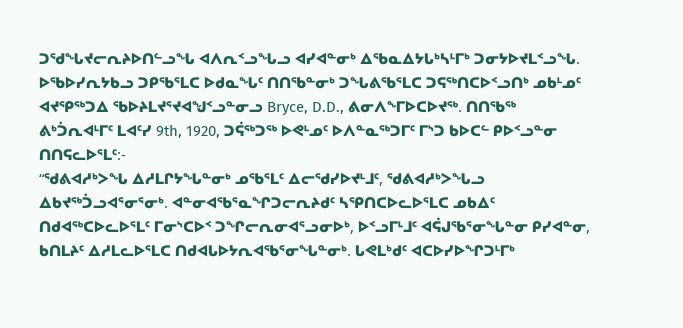ᑐᖁᖓᔪᓕᕆᔨᐅᑎᓪᓗᖓ ᐊᐱᕆᑉᓗᖓᓗ ᐊᓯᐊᓐᓂᒃ ᐃᖃᓇᐃᔭᒐᒃᓴᒻᒥᒃ ᑐᓂᔭᐅᔪᒪᑉᓗᖓ. ᐅᖃᐅᓯᕆᔭᑲᓗ ᑐᑭᖃᕐᒪᑕ ᐅᑯᓇᖓᑦ ᑎᑎᖃᓐᓂᒃ ᑐᖓᕕᖃᕐᒪᑕ ᑐᕋᖅᑎᑕᐅᑉᓗᑎᒃ ᓄᑲᒻᓄᑦ ᐊᔪᕿᖅᑐᐃ ᖃᐅᔨᒪᔪᕐᔪᐊᖑᑉᓗᓐᓂᓗ Bryce, D.D., ᕕᓂᐱᖕᒥᐅᑕᐅᔪᖅ. ᑎᑎᖃᖅ ᕕᒃᑑᕆᐊᒻᒥᑦ ᒪᐊᑦᓯ 9th, 1920, ᑐᕌᖅᑐᖅ ᐅᕙᒻᓄᑦ ᐅᐱᓐᓇᖅᑐᒥᑦ ᒥᔅᑐ ᑲᐅᑕᓪ ᑭᐅᑉᓗᓐᓂ ᑎᑎᕋᓚᐅᕐᒪᑦ:-
“ᖁᕕᐊᓱᒃᐳᖓ ᐃᓱᒪᒋᔭᖓᓐᓂᒃ ᓄᖃᕐᒪᑦ ᐃᓕᖁᓯᐅᔪᒻᒧᑦ, ᖁᕕᐊᓱᒃᐳᖓᓗ ᐃᑲᔪᖅᑑᓗᐊᕐᓂᕐᓂᒃ. ᐊᓐᓂᐊᖃᕐᓇᖏᑐᓕᕆᔨᑯᑦ ᓴᕿᑎᑕᐅᓚᐅᕐᒪᑕ ᓄᑲᐃᑦ ᑎᑯᐊᖅᑕᐅᓚᐅᕐᒪᑦ ᒥᓂᔅᑕᐅᑉ ᑐᖏᓕᕆᓂᐊᕐᓗᓂᐅᒃ, ᐅᑉᓗᒥᒻᒧᑦ ᐊᕌᒍᖃᕐᓂᖓᓐᓂ ᑭᓯᐊᓐᓂ, ᑲᑎᒪᔨᑦ ᐃᓱᒪᓚᐅᕐᒪᑕ ᑎᑯᐊᒐᐅᔭᕆᐊᖃᕐᓂᖓᓐᓂᒃ. ᒐᕙᒪᒃᑯᑦ ᐊᑕᐅᓯᐅᖏᑐᒻᒥᒃ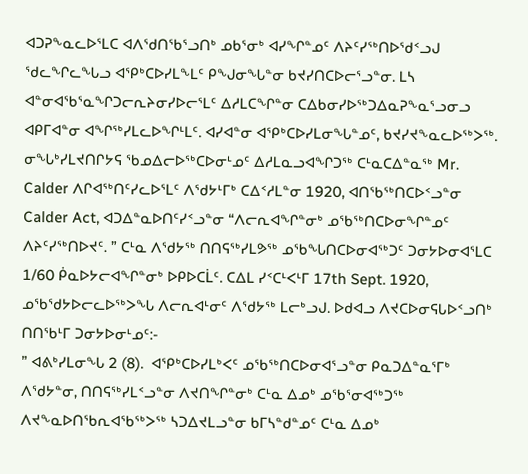ᐊᑐᕈᖕᓇᓚᐅᕐᒪᑕ ᐊᐱᖁᑎᖃᕐᓗᑎᒃ ᓄᑲᕐᓂᒃ ᐊᓯᖏᓐᓄᑦ ᐱᔨᑦᓯᖅᑎᐅᖁᑉᓗᒍ ᖁᓚᖏᓚᖓᓗ ᐊᕿᒃᑕᐅᓯᒪᖕᒪᑦ ᑭᖑᓂᖓᓐᓂ ᑲᔪᓯᑎᑕᐅᓕᕐᓗᓐᓂ. ᒪᓴ ᐊᓐᓂᐊᖃᕐᓇᖏᑐᓕᕆᔨᓂᓯᐅᓕᕐᒪᑦ ᐃᓱᒪᑕᖏᓐᓂ ᑕᐃᑲᓂᓯᐅᖅᑐᐃᓇᕈᖕᓇᕐᓗᓂᓗ ᐊᑭᒥᐊᓐᓂ ᐊᖏᖅᓯᒪᓚᐅᖏᒻᒪᑦ. ᐊᓯᐊᓐᓂ ᐊᕿᒃᑕᐅᓯᒪᓂᖓᓐᓄᑦ, ᑲᔪᓯᔪᖕᓇᓚᐅᖅᐳᖅ.
ᓂᖓᒃᓯᒪᔪᑎᒋᔭᕋ ᖃᓄᐃᓕᐅᖅᑕᐅᓂᒻᓄᑦ ᐃᓱᒪᓇᓗᐊᖏᑐᖅ ᑕᒻᓇᑕᐃᓐᓇᖅ Mr. Calder ᐱᒋᐊᖅᑎᑦᓯᓚᐅᕐᒪᑦ ᐱᖁᔭᒻᒥᒃ ᑕᐃᑉᓱᒪᓐᓂ 1920, ᐊᑎᖃᖅᑎᑕᐅᑉᓗᓐᓂ Calder Act, ᐊᑐᐃᓐᓇᐅᑎᑦᓯᑉᓗᓐᓂ “ᐱᓕᕆᐊᖏᓐᓂᒃ ᓄᖃᖅᑎᑕᐅᓂᖏᓐᓄᑦ ᐱᔨᑦᓯᖅᑎᐅᔪᑦ. ” ᑕᒻᓇ ᐱᖁᔭᖅ ᑎᑎᕋᖅᓯᒪᕗᖅ ᓄᖃᖓᑎᑕᐅᓂᐊᖅᑐᑦ ᑐᓂᔭᐅᓂᐊᕐᒪᑕ 1/60 ᑮᓇᐅᔭᓕᐊᖏᓐᓂᒃ ᐅᑭᐅᑕᒫᑦ. ᑕᐃᒪ ᓯᑉᑕᒻᐸᒻᒥ 17th Sept. 1920, ᓄᖃᖁᔭᐅᓕᓚᐅᖅᐳᖓ ᐱᓕᕆᐊᒻᓂᑦ ᐱᖁᔭᖅ ᒪᓕᒃᓗᒍ. ᐅᑯᐊᓗ ᐱᔪᑕᐅᓂᕋᒐᐅᑉᓗᑎᒃ ᑎᑎᖃᒻᒥ ᑐᓂᔭᐅᓂᒻᓄᑦ:-
” ᐊᕕᒃᓯᒪᓂᖓ 2 (8).  ᐊᕿᒃᑕᐅᓯᒪᒃᐸᑦ ᓄᖃᖅᑎᑕᐅᓂᐊᕐᓗᓐᓂ ᑭᓇᑐᐃᓐᓇᕐᒥᒃ ᐱᖁᔭᓐᓂ, ᑎᑎᕋᖅᓯᒪᑉᓗᓐᓂ ᐱᔪᑎᖏᓐᓂᒃ ᑕᒻᓇ ᐃᓄᒃ ᓄᖃᕐᓂᐊᖅᑐᖅ ᐱᔪᖕᓇᐅᑎᖃᕆᐊᖃᖅᐳᖅ ᓴᑐᐃᔪᒪᓗᓐᓂ ᑲᒥᓴᓐᑯᓐᓄᑦ ᑕᒻᓇ ᐃᓄᒃ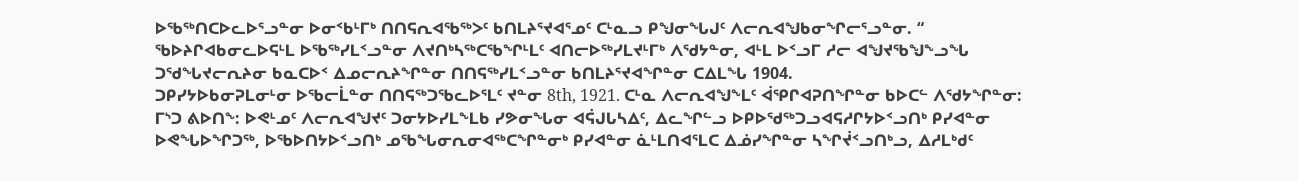ᐅᖃᖅᑎᑕᐅᓚᐅᕐᓗᓐᓂ ᐅᓂᑉᑲᒻᒥᒃ ᑎᑎᕋᕆᐊᖃᖅᐳᑦ ᑲᑎᒪᔨᕐᔪᐊᕐᓄᑦ ᑕᒻᓇᓗ ᑭᖑᓂᖓᒍᑦ ᐱᓕᕆᐊᖑᑲᓂᖏᓕᕐᓗᓐᓂ. “
ᖃᐅᔨᒋᐊᑲᓂᓚᐅᕋᒻᒪ ᐅᖃᖅᓯᒪᑉᓗᓐᓂ ᐱᔪᑎᒃᓴᖅᑕᖃᖏᒻᒪᑦ ᐊᑎᓕᐅᖅᓯᒪᔪᒻᒥᒃ ᐱᖁᔭᓐᓂ, ᐊᒻᒪ ᐅᑉᓗᒥ ᓱᓕ ᐊᖑᔪᖃᖑᖕᓗᖓ ᑐᖁᖓᔪᓕᕆᔨᓂ ᑲᓇᑕᐅᑉ ᐃᓄᓕᕆᔨᖏᓐᓂ ᑎᑎᕋᖅᓯᒪᑉᓗᓐᓂ ᑲᑎᒪᔨᕐᔪᐊᖏᓐᓂ ᑕᐃᒪᖓ 1904.
ᑐᑭᓯᔭᐅᑲᓂᕈᒪᓂᒻᓂ ᐅᖃᓕᒫᓐᓂ ᑎᑎᕋᖅᑐᖃᓚᐅᕐᒪᑦ ᔪᓐᓂ 8th, 1921. ᑕᒻᓇ ᐱᓕᕆᐊᖑᖕᒪᑦ ᐋᕿᒋᐊᕈᑎᖏᓐᓂ ᑲᐅᑕᓪ ᐱᖁᔭᖏᓐᓂ:
ᒥᔅᑐ ᕕᐅᑎᖕ: ᐅᕙᒻᓄᑦ ᐱᓕᕆᐊᖑᔪᑦ ᑐᓂᔭᐅᓯᒪᖕᒪᑲ ᓯᕗᓂᖓᓂ ᐊᕌᒍᒐᓴᐃᑦ, ᐃᓚᖏᓪᓗ ᐅᑭᐅᖁᖅᑐᓗᐊᕋᓱᒋᔭᐅᑉᓗᑎᒃ ᑭᓯᐊᓐᓂ ᐅᕙᖓᐅᖏᑐᖅ, ᐅᖃᐅᑎᔭᐅᑉᓗᑎᒃ ᓄᖃᖓᓂᕆᓂᐊᖅᑕᖏᓐᓂᒃ ᑭᓯᐊᓐᓂ ᓈᒻᒪᑎᐊᕐᒪᑕ ᐃᓅᓯᖏᓐᓂ ᓴᖏᔫᑉᓗᑎᒃᓗ, ᐃᓱᒪᒃᑯᑦ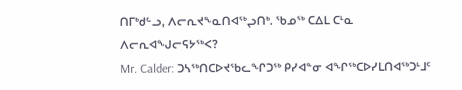ᑎᒥᒃᑯᓪᓗ, ᐱᓕᕆᔪᖕᓇᑎᐊᖅᖢᑎᒃ. ᖃᓄᖅ ᑕᐃᒪ ᑕᒻᓇ ᐱᓕᕆᐊᖑᓕᕋᔭᖅᐸ?
Mr. Calder: ᑐᓴᖅᑎᑕᐅᔪᖃᓚᖏᑐᖅ ᑭᓯᐊᓐᓂ ᐊᖏᖅᑕᐅᓯᒪᑎᐊᖅᑐᒻᒧᑦ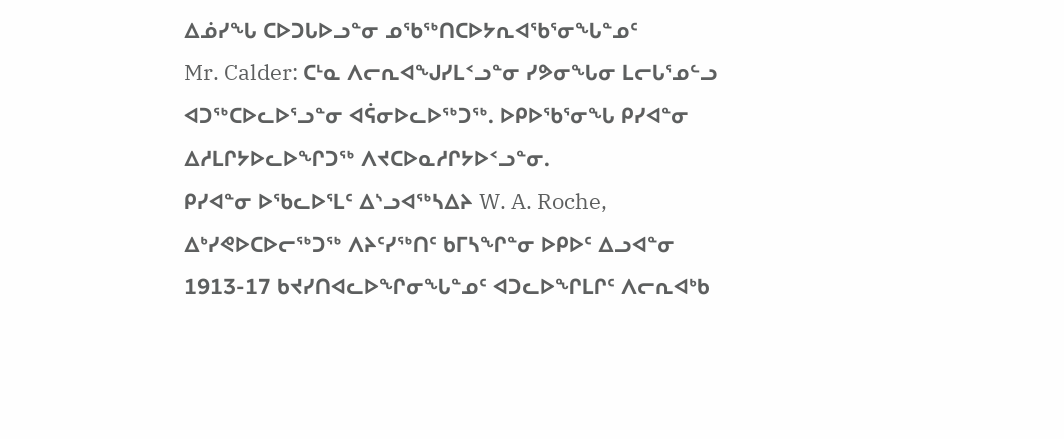ᐃᓅᓯᖓ ᑕᐅᑐᒐᐅᓗᓐᓂ ᓄᖃᖅᑎᑕᐅᔭᕆᐊᖃᕐᓂᖓᓐᓄᑦ
Mr. Calder: ᑕᒻᓇ ᐱᓕᕆᐊᖑᓯᒪᑉᓗᓐᓂ ᓯᕗᓂᖓᓂ ᒪᓕᒐᕐᓄᓪᓗ ᐊᑐᖅᑕᐅᓚᐅᕐᓗᓐᓂ ᐊᕌᓂᐅᓚᐅᖅᑐᖅ. ᐅᑭᐅᖃᕐᓂᖓ ᑭᓯᐊᓐᓂ ᐃᓱᒪᒋᔭᐅᓚᐅᖏᑐᖅ ᐱᔪᑕᐅᓇᓱᒋᔭᐅᑉᓗᓐᓂ.
ᑭᓯᐊᓐᓂ ᐅᖃᓚᐅᕐᒪᑦ ᐃᔅᓗᐊᖅᓴᐃᔨ W. A. Roche, ᐃᒃᓯᕙᐅᑕᐅᓕᖅᑐᖅ ᐱᔨᑦᓯᖅᑎᑦ ᑲᒥᓴᖏᓐᓂ ᐅᑭᐅᑦ ᐃᓗᐊᓐᓂ 1913-17 ᑲᔪᓯᑎᐊᓚᐅᖏᓂᖓᓐᓄᑦ ᐊᑐᓚᐅᖏᒪᒋᑦ ᐱᓕᕆᐊᒃᑲ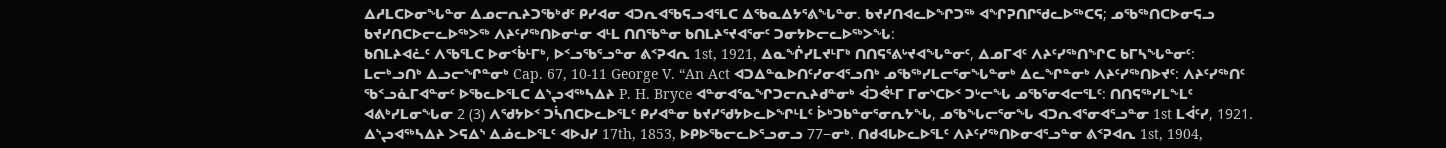ᐃᓱᒪᑕᐅᓂᖓᓐᓂ ᐃᓄᓕᕆᔨᑐᖃᒃᑯᑦ ᑭᓯᐊᓂ ᐊᑐᕆᐊᖃᕋᓗᐊᕐᒪᑕ ᐃᖃᓇᐃᔭᕐᕕᖓᓐᓂ. ᑲᔪᓯᑎᐊᓚᐅᖏᑐᖅ ᐊᖏᕈᑎᒋᖁᓚᐅᖅᑕᕋ; ᓄᖃᖅᑎᑕᐅᓂᕋᓗ ᑲᔪᓯᑎᑕᐅᓕᓚᐅᖅᐳᖅ ᐱᔨᑦᓯᖅᑎᐅᓂᒻᓂ ᐊᒻᒪ ᑎᑎᖃᓐᓂ ᑲᑎᒪᔨᕐᔪᐊᕐᓂᑦ ᑐᓂᔭᐅᓕᓚᐅᖅᐳᖓ:
ᑲᑎᒪᔨᐊᓛᑦ ᐱᖃᕐᒪᑕ ᐅᓂᑉᑳᒻᒥᒃ, ᐅᑉᓗᖃᕐᓗᓐᓂ ᕕᑉᕈᐊᕆ 1st, 1921, ᐃᓇᖐᓯᒪᔪᒻᒥᒃ ᑎᑎᕋᕐᕕᒡᔪᐊᖓᓐᓂᑦ, ᐃᓄᒥᐊᑦ ᐱᔨᑦᓯᖅᑎᖏᑕ ᑲᒥᓴᖓᓐᓂᑦ:
ᒪᓕᒃᓗᑎᒃ ᐃᓗᓕᖏᓐᓂᒃ Cap. 67, 10-11 George V. “An Act ᐊᑐᐃᓐᓇᐅᑎᑦᓯᓂᐊᕐᓗᑎᒃ ᓄᖃᖅᓯᒪᓕᕐᓂᖓᓐᓂᒃ ᐃᓚᖏᓐᓂᒃ ᐱᔨᑦᓯᖅᑎᐅᔪᑦ: ᐱᔨᑦᓯᖅᑎᑦ ᖃᑉᓗᓈᒥᐊᓐᓂᑦ ᐅᖃᓚᐅᕐᒪᑕ ᐃᔅᖢᐊᖅᓴᐃᔨ P. H. Bryce ᐊᓐᓂᐊᕐᓇᖏᑐᓕᕆᔨᑯᓐᓂᒃ ᐋᑐᕚᒻᒥ ᒥᓂᔅᑕᐅᑉ ᑐᒡᓕᖓ ᓄᖃᕐᓂᐊᓕᕐᒪᑦ: ᑎᑎᕋᖅᓯᒪᖕᒪᑦ ᐊᕕᒃᓯᒪᓂᖓᓂ 2 (3) ᐱᖁᔭᐅᑉ ᑐᓵᑎᑕᐅᓚᐅᕐᒪᑦ ᑭᓯᐊᓐᓂ ᑲᔪᓯᖁᔭᐅᓚᐅᖏᒻᒪᑦ ᐆᒃᑐᑲᓐᓂᕐᓂᕆᔭᖓ, ᓄᖃᖓᓕᕐᓂᖓ ᐊᑐᕆᐊᕐᓂᐊᕐᓗᓐᓂ 1st ᒪᐋᑦᓯ, 1921. ᐃᔅᖢᐊᖅᓴᐃᔨ ᐳᕋᐃᔅ ᐃᓅᓚᐅᕐᒪᑦ ᐊᐅᒍᓯ 17th, 1853, ᐅᑭᐅᖃᓕᓚᐅᕐᓗᓂᓗ 77−ᓂᒃ. ᑎᑯᐊᒐᐅᓚᐅᕐᒪᑦ ᐱᔨᑦᓯᖅᑎᐅᓂᐊᕐᓗᓐᓂ ᕕᑉᕈᐊᕆ 1st, 1904,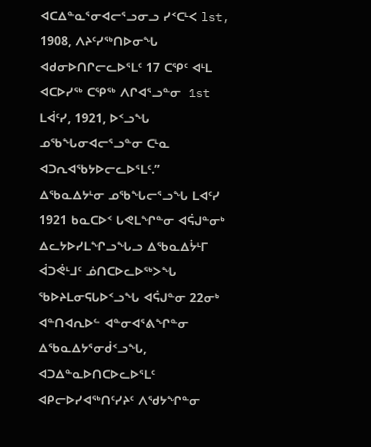ᐊᑕᐃᓐᓇᕐᓂᐊᓕᕐᓗᓂᓗ ᓯᑉᑕᒻᐸ lst, 1908, ᐱᔨᑦᓯᖅᑎᐅᓂᖓ ᐊᑯᓂᐅᑎᒋᓕᓚᐅᕐᒪᑦ 17 ᑕᕿᑦ ᐊᒻᒪ ᐊᑕᐅᓯᖅ ᑕᕿᖅ ᐱᒋᐊᕐᓗᓐᓂ  1st ᒪᐋᑦᓯ, 1921, ᐅᑉᓗᖓ ᓄᖃᖓᓂᐊᓕᕐᓗᓐᓂ ᑕᒻᓇ ᐊᑐᕆᐊᖃᔭᐅᓕᓚᐅᕐᒪᑦ.”
ᐃᖃᓇᐃᔭᒻᓂ ᓄᖃᖓᓕᕐᓗᖓ ᒪᐊᑦᓯ 1921 ᑲᓇᑕᐅᑉ ᒐᕙᒪᖏᓐᓂ ᐊᕌᒍᓐᓂᒃ ᐃᓚᔭᐅᓯᒪᖏᓗᖓᓗ ᐃᖃᓇᐃᔮᒻᒥ ᐋᑐᕚᒻᒧᑦ ᓅᑎᑕᐅᓚᐅᖅᐳᖓ ᖃᐅᔨᒪᓂᕋᒐᐅᑉᓗᖓ ᐊᕌᒍᓐᓂ 22ᓂᒃ ᐊᓐᑎᐊᕆᐅᓪ ᐊᓐᓂᐊᕐᕕᖏᓐᓂ ᐃᖃᓇᐃᔭᕐᓂᑰᑉᓗᖓ, ᐊᑐᐃᓐᓇᐅᑎᑕᐅᓚᐅᕐᒪᑦ ᐊᑭᓕᐅᓯᐊᖅᑎᑦᓯᔨᑦ ᐱᖁᔭᖏᓐᓂ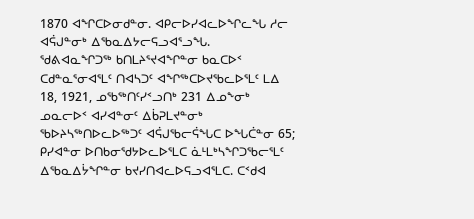1870 ᐊᖏᑕᐅᓂᑯᓐᓂ. ᐊᑭᓕᐅᓯᐊᓚᐅᖏᓚᖓ ᓱᓕ ᐊᕌᒍᓐᓂᒃ ᐃᖃᓇᐃᔭᓕᕋᓗᐊᕐᓗᖓ.
ᖁᕕᐊᓇᖏᑐᖅ ᑲᑎᒪᔨᕐᔪᐊᖏᓐᓂ ᑲᓇᑕᐅᑉ ᑕᑯᓐᓇᕐᓂᐊᕐᒪᑦ ᑎᐊᓴᑐᑦ ᐊᖏᖅᑕᐅᔪᖃᓚᐅᕐᒪᑦ ᒪᐃ 18, 1921, ᓄᖃᖅᑎᑦᓯᑉᓗᑎᒃ 231 ᐃᓄᖕᓂᒃ ᓄᓇᓕᐅᑉ ᐊᓯᐊᓐᓂᑦ ᐃᑳᕈᒪᔪᓐᓂᒃ ᖃᐅᔨᓴᖅᑎᐅᓚᐅᖅᑐᑦ ᐊᕌᒍᖃᓕᕌᖓᑕ ᐅᖓᑖᓐᓂ 65; ᑭᓯᐊᓐᓂ ᐅᑎᑲᓂᖁᔭᐅᓚᐅᕐᒪᑕ ᓈᒻᒪᒃᓴᖏᑐᖃᓕᕐᒪᑦ ᐃᖃᓇᐃᔮᖏᓐᓂ ᑲᔪᓯᑎᐊᓚᐅᕋᓗᐊᕐᒪᑕ. ᑕᑉᑯᐊ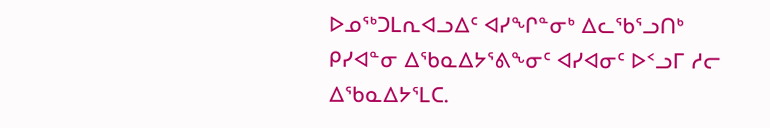ᐅᓄᖅᑐᒪᕆᐊᓗᐃᑦ ᐊᓯᖏᓐᓂᒃ ᐃᓚᖃᕐᓗᑎᒃ ᑭᓯᐊᓐᓂ ᐃᖃᓇᐃᔭᕐᕕᖕᓂᑦ ᐊᓯᐊᓂᑦ ᐅᑉᓗᒥ ᓱᓕ ᐃᖃᓇᐃᔭᕐᒪᑕ.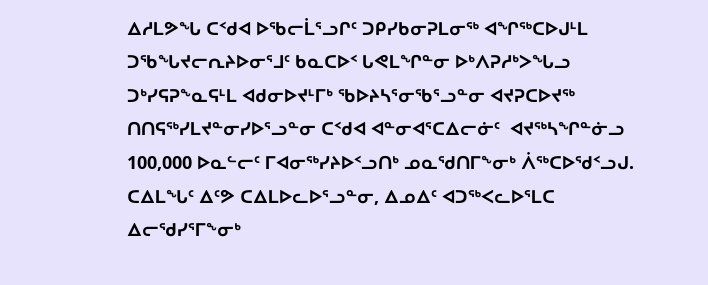ᐃᓱᒪᕗᖓ ᑕᑉᑯᐊ ᐅᖃᓕᒫᕐᓗᒋᑦ ᑐᑭᓯᑲᓂᕈᒪᓂᖅ ᐊᖏᖅᑕᐅᒍᒻᒪ ᑐᖃᖓᔪᓕᕆᔨᐅᓂᕐᒧᑦ ᑲᓇᑕᐅᑉ ᒐᕙᒪᖏᓐᓂ ᐅᒃᐱᕈᓱᒃᐳᖓᓗ ᑐᒃᓯᕋᕈᖕᓇᕋᒻᒪ ᐊᑯᓂᐅᔪᒻᒥᒃ ᖃᐅᔨᓴᕐᓂᖃᕐᓗᓐᓂ ᐊᔪᕈᑕᐅᔪᖅ ᑎᑎᕋᖅᓯᒪᔪᓐᓂᓯᐅᕐᓗᓐᓂ ᑕᑉᑯᐊ ᐊᓐᓂᐊᕐᑕᐃᓕᓃᑦ  ᐊᔪᖅᓴᖏᓐᓃᓗ 100,000 ᐅᓇᓪᓕᑦ ᒥᐊᓂᖅᓯᔨᐅᑉᓗᑎᒃ ᓄᓇᖁᑎᒥᖕᓂᒃ ᐲᖅᑕᐅᖁᑉᓗᒍ.
ᑕᐃᒪᖓᑦ ᐃᑦᕗ ᑕᐃᒪᐅᓚᐅᕐᓗᓐᓂ, ᐃᓄᐃᑦ ᐊᑐᖅᐸᓚᐅᕐᒪᑕ ᐃᓕᖁᓯᕐᒥᖕᓂᒃ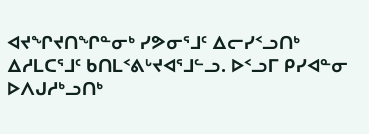ᐊᔪᖏᔪᑎᖏᓐᓂᒃ ᓯᕗᓂᕐᒧᑦ ᐃᓕᓯᑉᓗᑎᒃ ᐃᓱᒪᑕᕐᒧᑦ ᑲᑎᒪᑉᕕᒡᔪᐊᕐᒧᓪᓗ. ᐅᑉᓗᒥ ᑭᓯᐊᓐᓂ ᐅᐱᒍᓱᒃᓗᑎᒃ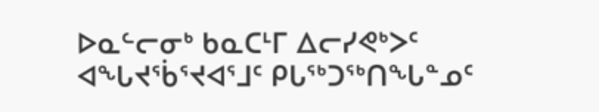ᐅᓇᓪᓕᓂᒃ ᑲᓇᑕᒻᒥ ᐃᓕᓯᕙᒃᐳᑦ ᐊᖓᔪᖄᕐᔪᐊᕐᒧᑦ ᑭᒐᖅᑐᖅᑎᖓᓐᓄᑦ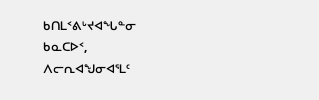ᑲᑎᒪᑉᕕᒡᔪᐊᖓᓐᓂ ᑲᓇᑕᐅᑉ, ᐱᓕᕆᐊᖑᓂᐊᕐᒪᑦ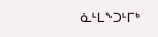ᓈᒻᒪᖕᑐᒻᒥᒃ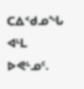ᑕᐃᑉᑯᓄᖓ ᐊᒻᒪ ᐅᕙᒻᓄᑦ.